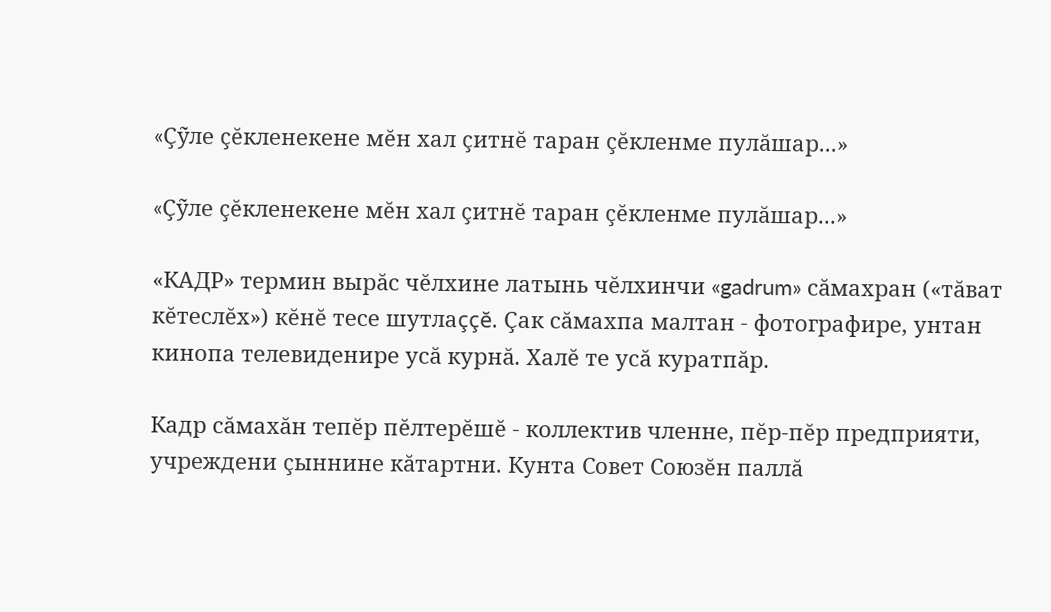«Çỹле çĕкленекене мĕн хал çитнĕ таран çĕкленме пулăшар...»

«Çỹле çĕкленекене мĕн хал çитнĕ таран çĕкленме пулăшар...»

«КАДР» термин вырăс чĕлхине латынь чĕлхинчи «gadrum» сăмахран («тăват кĕтеслĕх») кĕнĕ тесе шутлаççĕ. Çак сăмахпа малтан - фотографире, унтан кинопа телевиденире усă курнă. Халĕ те усă куратпăр.

Кадр сăмахăн тепĕр пĕлтерĕшĕ - коллектив членне, пĕр-пĕр предприяти, учреждени çыннине кăтартни. Кунта Совет Союзĕн паллă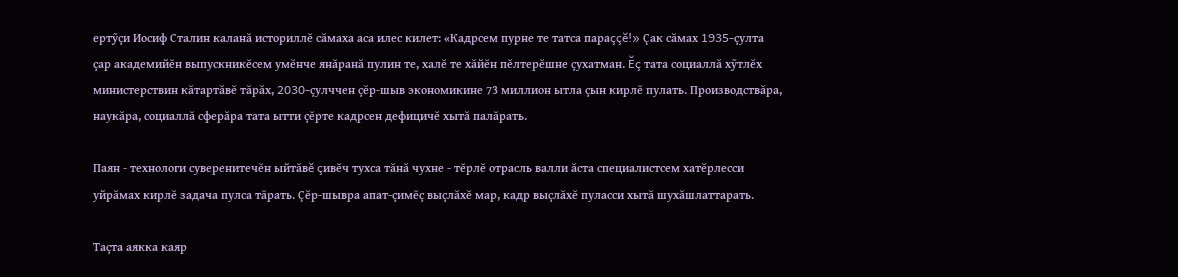ертỹçи Иосиф Сталин каланă историллĕ сăмаха аса илес килет: «Кадрсем пурне те татса параççĕ!» Çак сăмах 1935-çулта çар академийĕн выпускникĕсем умĕнче янăранă пулин те, халĕ те хăйĕн пĕлтерĕшне çухатман. Ĕç тата социаллă хỹтлĕх министерствин кăтартăвĕ тăрăх, 2030-çулччен çĕр-шыв экономикине 73 миллион ытла çын кирлĕ пулать. Производствăра, наукăра, социаллă сферăра тата ытти çĕрте кадрсен дефицичĕ хытă палăрать.

Паян - технологи суверенитечĕн ыйтăвĕ çивĕч тухса тăнă чухне - тĕрлĕ отрасль валли ăста специалистсем хатĕрлесси уйрăмах кирлĕ задача пулса тăрать. Çĕр-шывра апат-çимĕç выçлăхĕ мар, кадр выçлăхĕ пуласси хытă шухăшлаттарать.

Таçта аякка каяр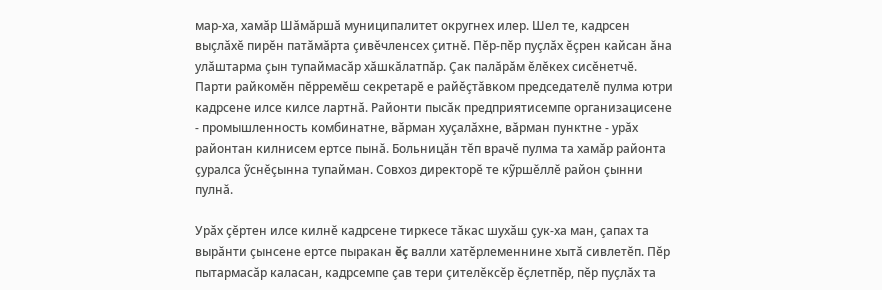мар-ха, хамăр Шăмăршă муниципалитет округнех илер. Шел те, кадрсен выçлăхĕ пирĕн патăмăрта çивĕчленсех çитнĕ. Пĕр-пĕр пуçлăх ĕçрен кайсан ăна улăштарма çын тупаймасăр хăшкăлатпăр. Çак палăрăм ĕлĕкех сисĕнетчĕ. Парти райкомĕн пĕрремĕш секретарĕ е райĕçтăвком председателĕ пулма ютри кадрсене илсе килсе лартнă. Районти пысăк предприятисемпе организацисене - промышленность комбинатне, вăрман хуçалăхне, вăрман пунктне - урăх районтан килнисем ертсе пынă. Больницăн тĕп врачĕ пулма та хамăр районта çуралса ỹснĕçынна тупайман. Совхоз директорĕ те кỹршĕллĕ район çынни пулнă.

Урăх çĕртен илсе килнĕ кадрсене тиркесе тăкас шухăш çук-ха ман, çапах та вырăнти çынсене ертсе пыракан ĕç валли хатĕрлеменнине хытă сивлетĕп. Пĕр пытармасăр каласан, кадрсемпе çав тери çителĕксĕр ĕçлетпĕр, пĕр пуçлăх та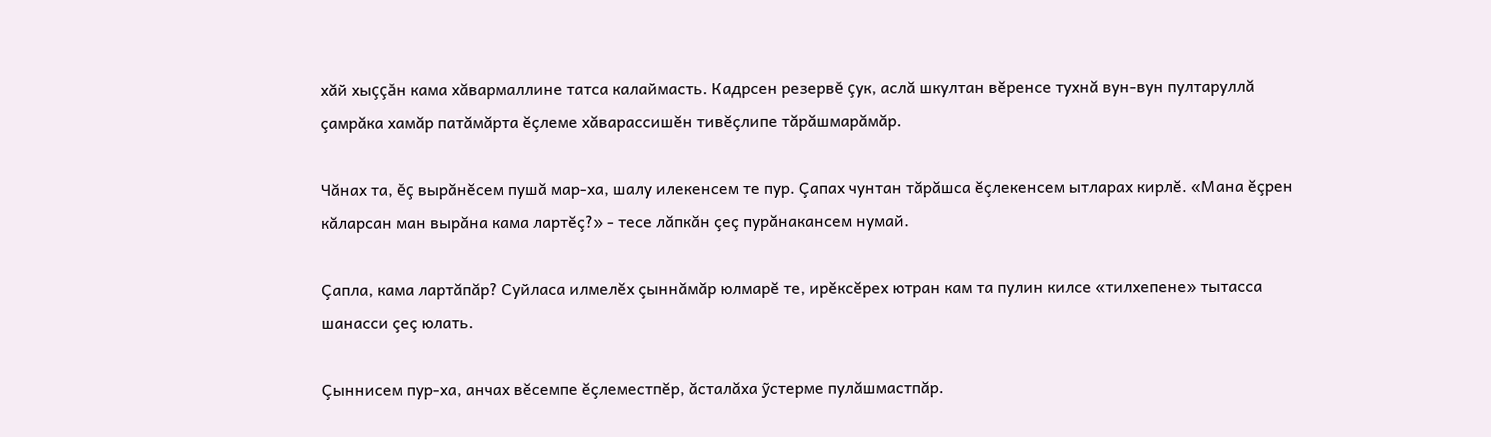хăй хыççăн кама хăвармаллине татса калаймасть. Кадрсен резервĕ çук, аслă шкултан вĕренсе тухнă вун-вун пултаруллă çамрăка хамăр патăмăрта ĕçлеме хăварассишĕн тивĕçлипе тăрăшмарăмăр.

Чăнах та, ĕç вырăнĕсем пушă мар-ха, шалу илекенсем те пур. Çапах чунтан тăрăшса ĕçлекенсем ытларах кирлĕ. «Мана ĕçрен кăларсан ман вырăна кама лартĕç?» - тесе лăпкăн çеç пурăнакансем нумай.

Çапла, кама лартăпăр? Суйласа илмелĕх çыннăмăр юлмарĕ те, ирĕксĕрех ютран кам та пулин килсе «тилхепене» тытасса шанасси çеç юлать.

Çыннисем пур-ха, анчах вĕсемпе ĕçлеместпĕр, ăсталăха ỹстерме пулăшмастпăр.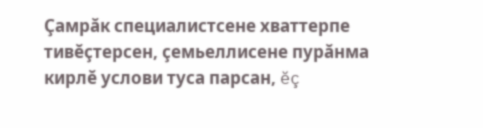Çамрăк специалистсене хваттерпе тивĕçтерсен, çемьеллисене пурăнма кирлĕ услови туса парсан, ĕç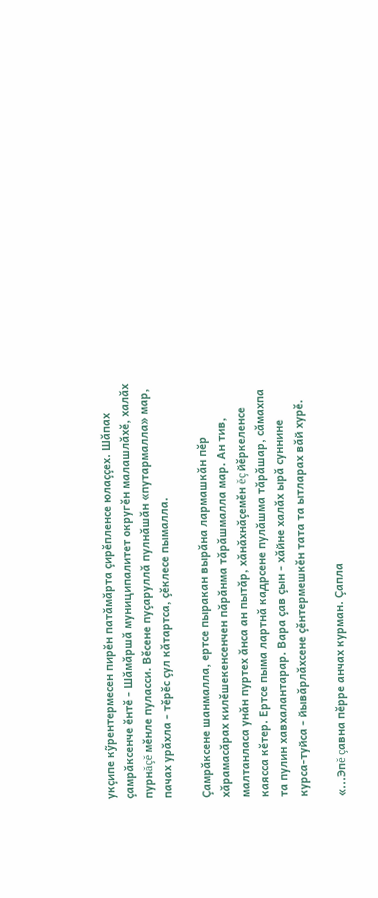укçипе кỹрентермесен пирĕн патăмăрта çирĕпленсе юлаççех. Шăпах çамрăксенче ĕнтĕ - Шăмăршă муниципалитет округĕн малашлăхĕ, халăх пурнăçĕ мĕнле пуласси. Вĕсене пуçаруллă пулнăшăн «путармалла» мар, пачах урăхла - тĕрĕс çул кăтартса, çĕклесе пымалла.

Çамрăксене шанмалла, ертсе пыракан вырăна лармашкăн пĕр хăрамасăрах килĕшекенсенчен пăрăнма тăрăшмалла мар. Ан тив, малтанласа унăн пуртех ăнса ан пытăр, хăнăхнăçемĕн ĕç йĕркеленсе каясса кĕтер. Ертсе пыма лартнă кадрсене пулăшма тăрăшар, сăмахпа та пулин хавхалантарар. Вара çав çын - хăйне халăх ырă суннине курса-туйса - йывăрлăхсене çĕнтермешкĕн тата та ытларах вăй хурĕ.

«...Эпĕ çавна пĕрре анчах курман. Çапла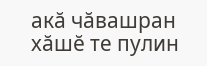акă чăвашран хăшĕ те пулин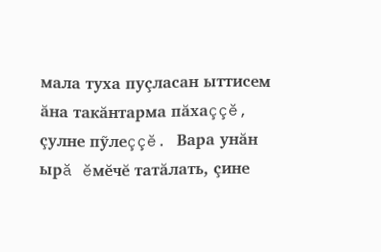мала туха пуçласан ыттисем ăна такăнтарма пăхаççĕ, çулне пỹлеççĕ. Вара унăн ырă ĕмĕчĕ татăлать, çине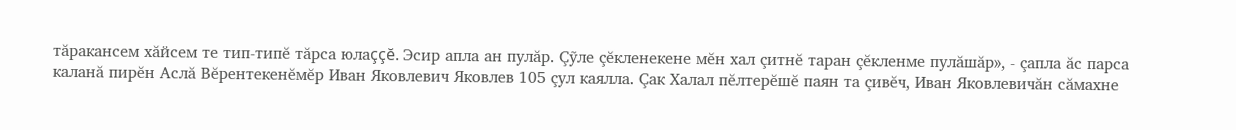тăракансем хăйсем те тип-типĕ тăрса юлаççĕ. Эсир апла ан пулăр. Çỹле çĕкленекене мĕн хал çитнĕ таран çĕкленме пулăшăр», - çапла ăс парса каланă пирĕн Аслă Вĕрентекенĕмĕр Иван Яковлевич Яковлев 105 çул каялла. Çак Халал пĕлтерĕшĕ паян та çивĕч, Иван Яковлевичăн сăмахне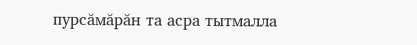пурсăмăрăн та асра тытмалла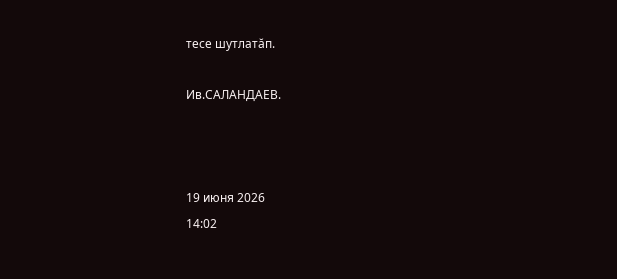тесе шутлатăп.

Ив.САЛАНДАЕВ.



19 июня 2026
14:02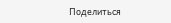Поделиться